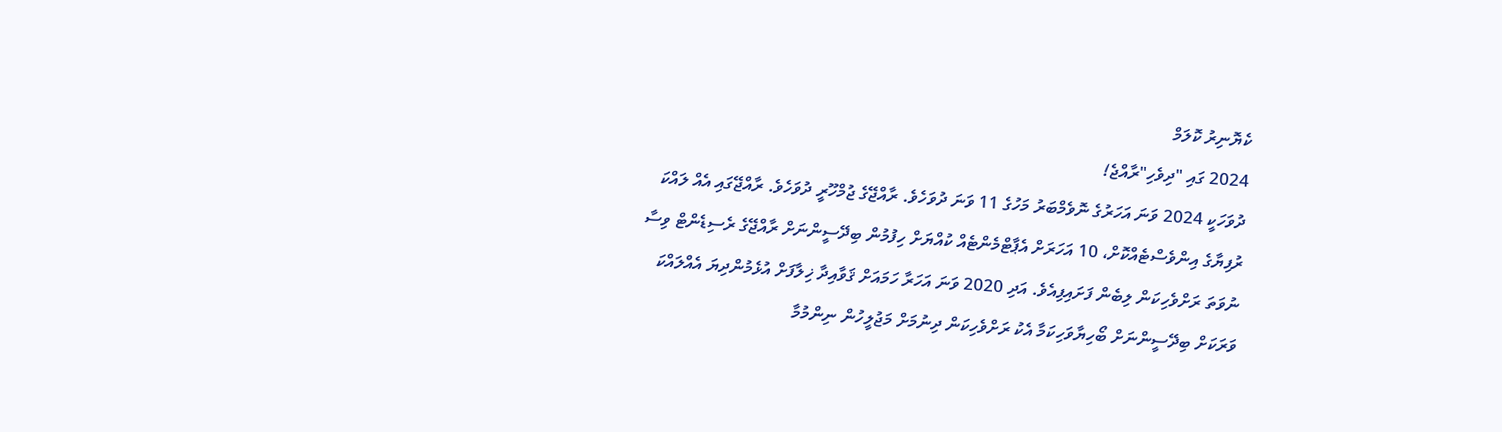ކެޔޮނިރު ކޮލަމް
2024 ގައި "ދިވެހި"ރާއްޖެ!
ދުވަހަކީ 2024 ވަނަ އަހަރުގެ ނޮވެމްބަރު މަހުގެ 11 ވަނަ ދުވަހެވެ. ރާއްޖޭގެ ޖުމްހޫރީ ދުވަހެވެ. ރާއްޖޭގައި އެއް ލައްކަ ރުފިޔާގެ އިންވެސްޓެއްކޮށް، 10 އަހަރަށް އެޕާޓްމެންޓެއް ކުއްޔަށް ހިފުމުން ބިދޭސީންނަށް ރާއްޖޭގެ ރެސިޑެންޓް ވިސާ ނުވަތަ ރަށްވެހިކަން ލިބެން ފަށައިފިއެވެ. އަދި 2020 ވަނަ އަހަރާ ހަމައަށް ޤަވާއިދާ ޚިލާފަށް އުޅެމުންދިޔަ އެއްލައްކަ ވަރަކަށް ބިދޭސީންނަށް ބޯހިޔާވަހިކަމާ އެކު ރަށްވެހިކަން ދިނުމަށް މަޖުލީހުން ނިންމުމާ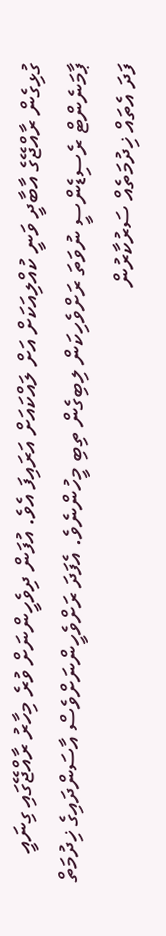ގުޅިގެން ރާއްޖޭގެ އާބާދީ ވަނީ ކުއްލިއަކަށް އަށް ލައްކައަށް އަރައިފަ އެވެ. އުފަން ދިވެހީންނަށް ވުރެ މިހާރު ރާއްޖޭގައި ގިނައީ ޕާމަނެންޓް ރެސިޑެންސީ ނުވަތަ ރަށްވެހިކަން ލިބިގެން ތިބި މީހުންނެވެ. އެފަދަ ރަށްވެހީންނަށްވެސް އާސަންދައިގެ ޚިދުމަތް ފަދަ އެތައް ޚިދުމަތެއް ސަރުކާރުން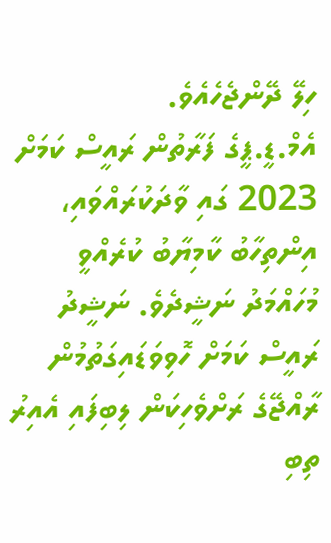ހިލޭ ދޭންޖެހެއެވެ.
އެމް.ޑީ.ޕީގެ ފަރާތުން ރައީސް ކަމަށް 2023 ގައި ވާދަކުރައްވައި، އިންތިހާބު ކާމިޔާބު ކުރެއްވީ މުހައްމަދު ނަޝީދެވެ. ނަޝީދު ރައީސް ކަމަށް ހޮވިވަޑައިގަތުމުން ރާއްޖޭގެ ރަށްވެހިކަން ލިބިފައި އެއިރު ތިބި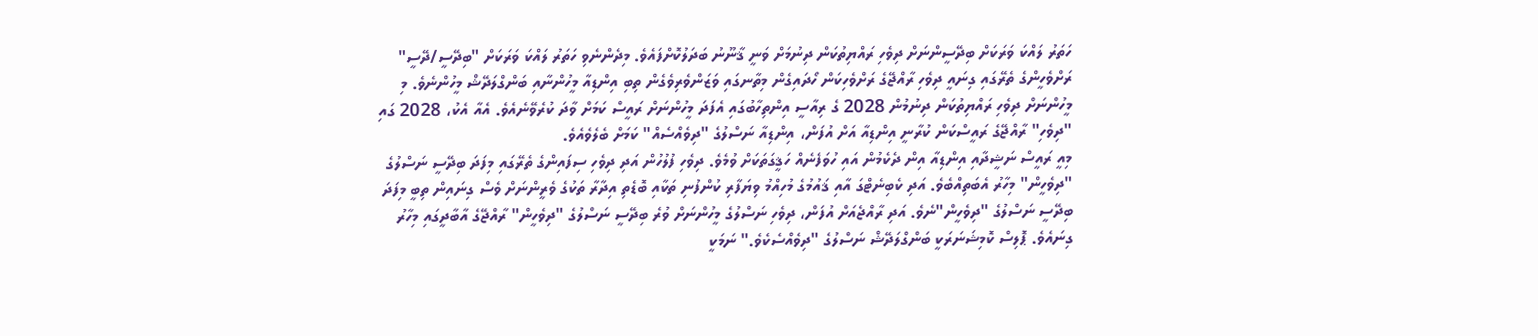ހަތަރު ލައްކަ ވަރަކަށް ބިދޭސީންނަށް ދިވެހި ރައްޔިތުކަން ދިނުމަށް ވަނީ ޤާނޫނު ބަދަލުކޮށްފައެވެ. މިދެންނެވި ހަތަރު ލައްކަ ވަރަކަށް "ބިދޭސީ/ދޭސީ" ރަށްވެހީންގެ ތެރޭގައި ގިނައީ ދިވެހި ރާއްޖޭގެ ރަށްވެހިކަން ހޯދައިގެން މިތާނގައި ވަޒަންވެރިވެގެން ތިބި އިންޑިއާ މީހުންނާއި ބަންގްލަދޭޝް މީހުންނެވެ. މި މީހުންނަށް ދިވެހި ރައްޔިތުކަން ދިނުމުން 2028 ގެ ރިއާސީ އިންތިހާބުގައި އެފަދަ މީހުންނަށް ރައީސް ކަމަށް ވާދަ ކުރެވޭނެއެވެ. އެއާ އެކު، 2028 ގައި "ދިވެހި" ރާއްޖޭގެ ރައީސްކަން ކުރާނީ އިންޑިއާ އަށް އުފަން، އިންޑިއާ ނަސްލުގެ "ދިވެއްސެއް" ކަމަށް ބެލެވެއެވެ.
މިއީ ރައީސް ނަޝީދާއި އިންޑިއާ އިން ދެކެމުން އައި ހުވަފެނެއް ހަޤީގަތަކަށް ވުމެވެ. ދިވެހި ފުލުހުން އަދި ދިވެހި ސިފައިންގެ ތެރޭގައި މިފަދަ ބިދޭސީ ނަސްލުގެ "ދިވެހީން" މިހާރު އެބަތިއްބެވެ. އަދި ކެބިނެޓްގަ އާއި ޤައުމުގެ މުހިއްމު ވިޔަފާރި ކުންފުނި ތަކާއި ބޮޑެތި އިދާރާ ތަކުގެ ވެރީންނަށް ވެސް ގިނައިން ތިބީ މިފަދަ ބިދޭސީ ނަސްލުގެ "ދިވެހީން"ނެވެ. އަދި ރާއްޖެއަށް އުފަން، ދިވެހި ނަސްލުގެ މީހުންނަށް ވުރެ ބިދޭސީ ނަސްލުގެ "ދިވެހީން" ރާއްޖޭގެ އާބާދީގައި މިހާރު ގިނައެވެ. ޕޮލިސް ކޮމިޝަނަރަކީ ބަންގްލަދޭޝް ނަސްލުގެ "ދިވެއްސެކެވެ." ނަމަކީ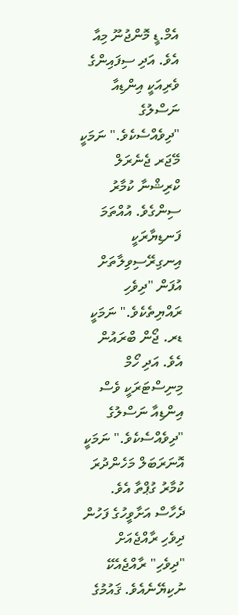އެމް.ޑީ މޮންޖުނޫ މިއާ އެވެ. އަދި ސިފައިންގެ ވެރިއަކީ އިންޑިއާ ނަސްލުގެ "ދިވެއްސެކެވެ." ނަމަކީ މޭޖަރ ޖެނެރަލް ކްރިޝްނާ ކުމާރު ސިންގެވެ. އުއްތަމަ ފަނޑިޔާރަކީ އިނގިރޭސިވިލާތަށް އުފަން "ދިވެހި ރައްޔިތެކެވެ." ނަމަކީ ޑރ. ޖޯން ބްރައުން އެވެ. އަދި ހޯމް މިނިސްޓަރަކީ ވެސް އިންޑިއާ ނަސްލުގެ "ދިވެއްސެކެވެ." ނަމަކީ އޮނަރަބަލް މަހެންދުރަ ކުމާރު ގުޕްތާ އެވެ.
ދެހާސް އަށާވީހުގެ ފަހުން ދިވެހި ރާއްޖެއަށް "ދިވެހި" ރާއްޖެއެކޭ ނުކިޔޭނެއެވެ. ޤައުމުގެ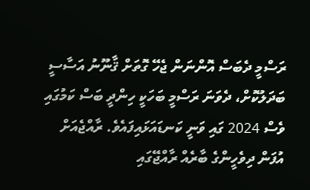ރަސްމީ ދެބަސް އޮންނަން ޖެހޭ ގޮތަށް ޤާނޫނު އަސާސީ ބަދަލުކޮށް، ދެވަނަ ރަސްމީ ބަހަކީ ހިންދީ ބަސް ކަމުގައި ވެސް 2024 ގައި ވަނީ ކަނޑައަޅައިފައެވެ. ރާއްޖެއަށް އުފަން ދިވެހީންގެ ބާރެއް ރާއްޖޭގައި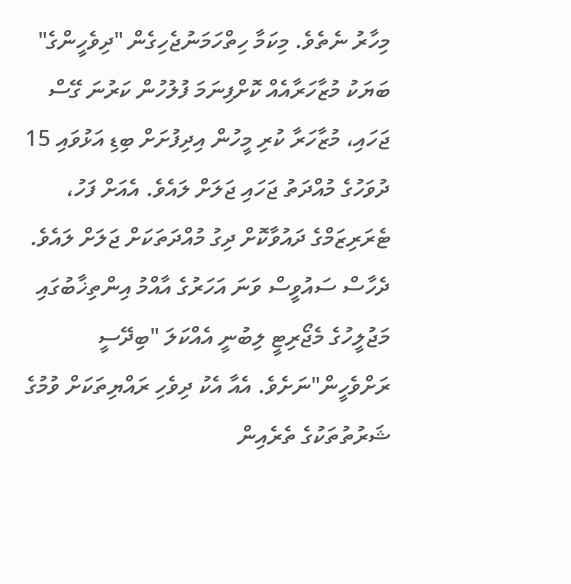މިހާރު ނެތެވެ. މިކަމާ ހިތްހަމަނުޖެހިގެން "ދިވެހީންގެ" ބަޔަކު މުޒާހަރާއެއް ކޮށްފިނަމަ ފުލުހުން ކަރުނަ ގޭސް ޖަހައި، މުޒާހަރާ ކުރި މީހުން އިދިފުށަށް ބިޑި އަޅުވައި 15 ދުވަހުގެ މުއްދަތު ޖަހައި ޖަލަށް ލައެވެ. އެއަށް ފަހު، ޓެރަރިޒަމްގެ ދައުވާކޮށް ދިގު މުއްދަތަކަށް ޖަލަށް ލައެވެ.
ދެހާސް ސައުވީސް ވަނަ އަހަރުގެ އާއްމު އިންތިޚާބުގައި މަޖުލީހުގެ މެޖޯރިޓީ ލިބުނީ އެއްކަލަ "ބިދޭސީ ރަށްވެހީން"ނަށެވެ. އެއާ އެކު ދިވެހި ރައްޔިތަކަށް ވުމުގެ ޝަރުތުތަކުގެ ތެރެއިން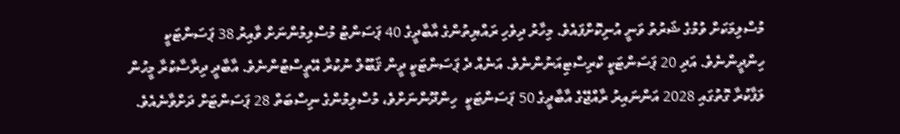މުސްލިމަކަށް ވުމުގެ ޝަރުތު ވަނީ އުނިކޮށްފައެވެ. މިހާރު ދިވެހި ރައްޔިތުންގެ އާބާދީގެ 40 ޕަސަންޓު މުސްލިމުންނަށް ވާއިރު 38 ޕަސަންޓަކީ ހިންދީންނެވެ. އަދި 20 ޕަސަންޓަކީ ކްރިސްޓިއަނުންނެވެ. އަނެއް ދެ ޕަސަންޓަކީ ދީން ޤަބޫލް ނުކުރާ އޭތީސްޓުންނެވެ. އާބާދީ ދިރާސާކުރާ މީހުން ލަފާކުރާ ގޮތުގައި 2028 އަންނައިރު ރާއްޖޭގެ އާބާދީގެ 50 ޕަސަންޓަކީ  ހިންދޫންނަށްވެ، މުސްލިމުންގެ ނިސްބަތް 28 ޕަސަންޓަށް ދަށްވާނެއެވެ.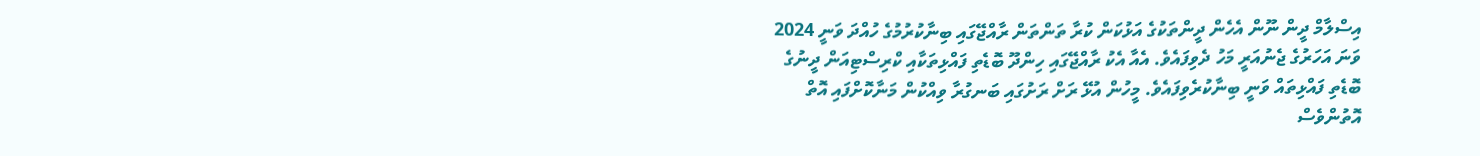އިސްލާމް ދީން ނޫން އެހެން ދީންތަކުގެ އަޅުކަން ކުރާ ތަންތަން ރާއްޖޭގައި ބިނާކުރުމުގެ ހުއްދަ ވަނީ 2024 ވަނަ އަހަރުގެ ޖެނުއަރީ މަހު ދެވިފައެވެ. އެއާ އެކު ރާއްޖޭގައި ހިންދޫ ބޮޑެތި ފައްޅިތަކާއި ކްރިސްޓިއަން ދީނުގެ ބޮޑެތި ފައްޅިތައް ވަނީ ބިނާކުރެވިފައެވެ. މީހުން އުޅޭ ރަށް ރަށުގައި ބަނގުރާ ވިއްކުން މަނާކޮށްފައި އޮތް އޮތުންވެސް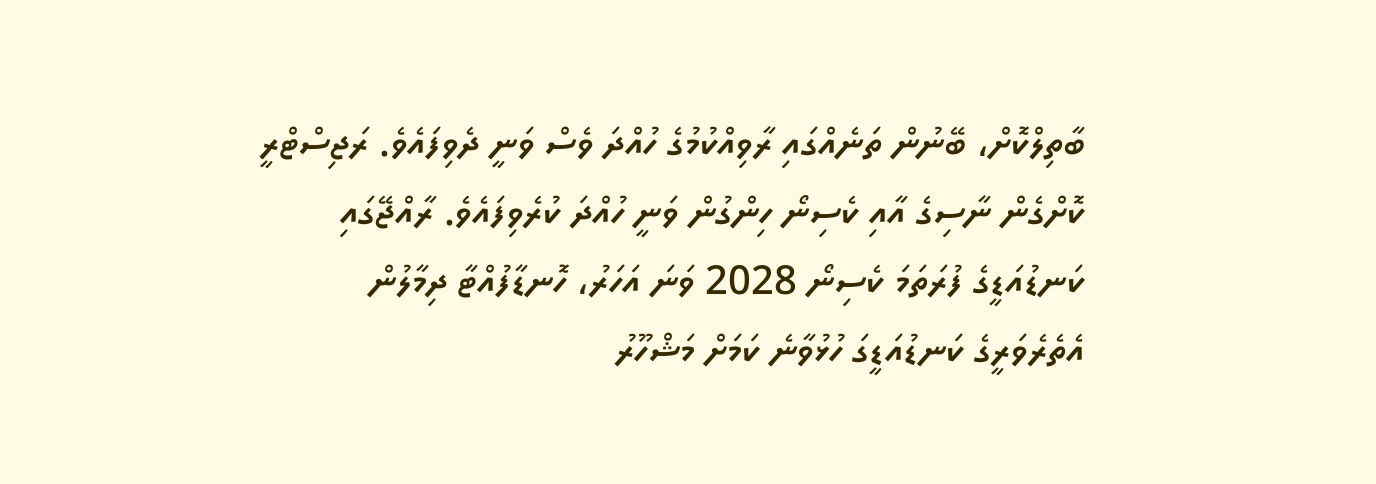ބާތިލްކޮށް، ބޭނުން ތަނެއްގައި ރާވިއްކުމުގެ ހުއްދަ ވެސް ވަނީ ދެވިފައެވެ. ރަޖިސްޓްރީ ކޮށްގެން ނާސިގެ އާއި ކެސިނޯ ހިންގުން ވަނީ ހުއްދަ ކުރެވިފައެވެ. ރާއްޖޭގައި ކަނޑުއަޑީގެ ފުރަތަމަ ކެސިނޯ 2028 ވަނަ އަހަރު، ހޮނޑާފުއްޓާ ދިމާލުން އެތެރެވަރީގެ ކަނޑުއަޑީގަ ހުޅުވާނެ ކަމަށް މަޝްހޫރު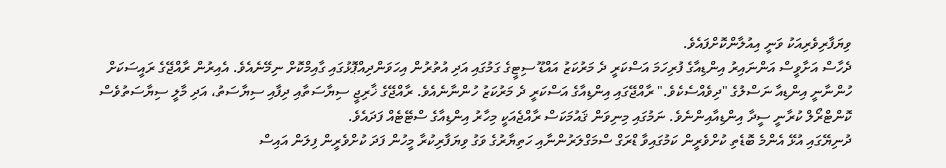ވިޔަފާރިވެރިއަކު ވަނީ އިއުލާންކޮށްފައެވެ.
ދެހާސް އަށާވީސް އަންނައިރު އިންޑިއާގެ ފުރިހަމަ އަސްކަރީ ދެ މަރުކަޒު އައްޑޫ ސިޓީގެ ގަމުގައި އަދި އުތުރުން އިހަވަންދިއްޕޮޅުގައި ގާއިމްކޮށް ނިމޭނެއެވެ. އެއިރުން ރާއްޖޭގެ ރައީސަކަށް ހުންނާނީ އިންޑިއާ ނަސްލުގެ "ދިވެއްސެކެވެ." ރާއްޖޭގައި އިންޑިއާގެ އަސްކަރީ ދެ މަރުކަޒު ހުންނާނެއެވެ. ރާއްޖޭގެ ޚާރިޖީ ސިޔާސަތާއި ދިފާއި ސިޔާސަތު، އަދި މާލީ ސިޔާސަތުވެސް ކޮންޓްރޯލް ކުރާނީ ސީދާ އިންޑިއާއިންނެވެ. ނަމުގައި މިނިވަން ޤައުމަކަސް ރާއްޖެއަކީ މިހާރު އިންޑިއާގެ ސްޓޭޓެއް ފަދައެވެ.
ދުނިޔޭގައި އުޅޭ އެންމެ ބޮޑެތި ކުށްވެރީން ކަމުގައިވާ ޑްރަގް ސްމަގްލަރުންނާއި ހަތިޔާރުގެ ވަގު ވިޔަފާރިކުރާ މީހުން ފަދަ ކުށްވެރީން ފިލަން އައިސް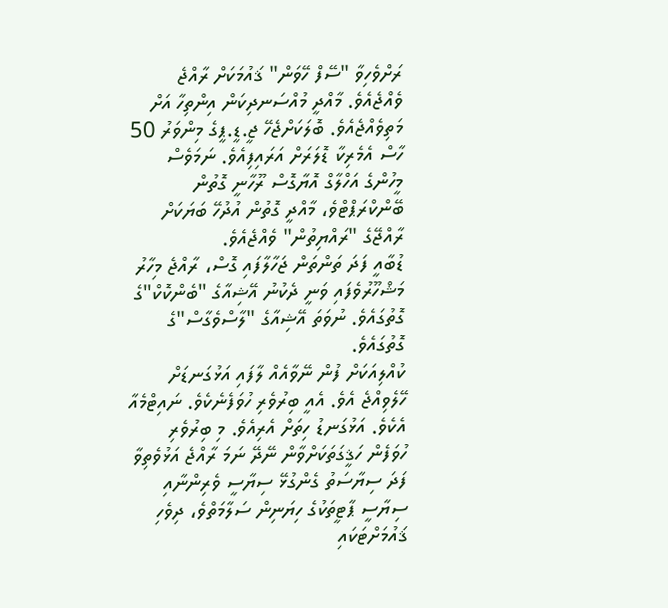ރަށްވެހިވާ "ސޭފް ހޭވަން" ޤައުމަކަށް ރާއްޖެ ވެއްޖެއެވެ. މާއްދީ މުއްސަނދިކަން އިންތިހާ އަށް މަތިވެއްޖެއެވެ. ބޮލަކަށްޖެހޭ ޖީ.ޑީ.ޕީގެ މިންވަރު 50 ހާސް އެމެރިކާ ޑޮލަރަށް އަރައިފިއެވެ. ނަމަވެސް މީހުންގެ އަހްލާގް އޮޔާގޮސް ރޫހާނީ ގޮތުން ބޭންކްރަޕްޓްވެ، މާއްދީ ގޮތުން އުދުހޭ ބަޔަކަށް ރާއްޖޭގެ "ރައްޔިތުން" ވެއްޖެއެވެ.
ޑުބާއީ ފަދަ ތަންތަން ޖަހާލާފައި ގޮސް، ރާއްޖެ މިހާރު މަޝްހޫރުވެފައި ވަނީ ދެކުނު އޭޝިއާގެ "ބެންކޮކް"ގެ ގޮތުގައެވެ. ނުވަތަ އޭޝިއާގެ "ލާސްވެގާސް"ގެ ގޮތުގައެވެ.
ކުއްލިއަކަށް ފުން ނޭވާއެއް ލާފައި އަޅުގަނޑަށް ހޭލެވިއްޖެ އެވެ. އެއީ ބިރުވެރި ހުވަފެނެކެވެ. ނައިޓްމެއާ އެކެވެ. އަޅުގަނޑު ހިތަށް އެރިއެވެ. މި ބިރުވެރި ހުވަފެން ހަޤީގަތަކަށްވާން ނޭދޭ ނަމަ ރާއްޖެ އަޅުވެތިވާ ފަދަ ސިޔާސަތު ގެންގުޅޭ ސިޔާސީ ވެރިންނާއި ސިޔާސީ ޕާޓީތަކުގެ ހިޔަނިން ސަލާމަތްވެ، ދިވެހި ޤައުމަށްޓަކައި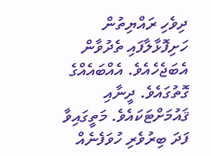ދިވެހި ރައްޔިތުން ހަށިފޮޅާލާފައި ތެދުވާން އެބަޖެހެއެވެ. އެއްބައެއްގެ ގޮތުގައެވެ. ދީނާއި ޤައުމަށްޓަކައެވެ. މަތީގައިވާ ފަދަ ބިރުވެރި ހުވަފެނެއް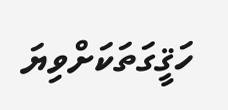ހަޤީގަތަކަށްވިޔަ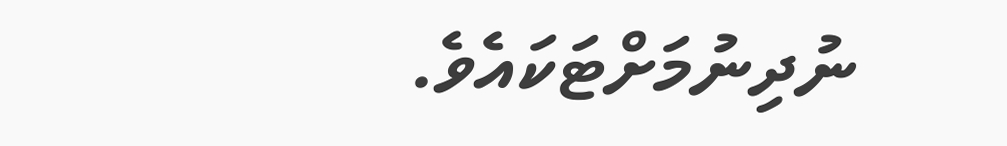ނުދިނުމަށްޓަކައެވެ.